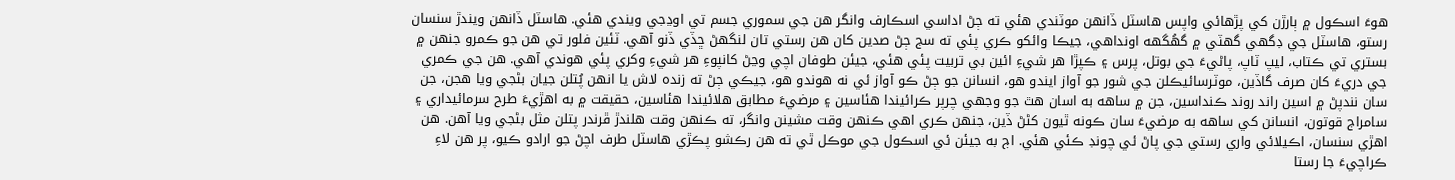هوءَ اسڪول ۾ ٻارڙن کي پڙهائي واپس هاسٽل ڏانهن موٽندي هئي ته ڄڻ اداسي اسڪارف وانگر هن جي سموري جسم تي اوڍجي ويندي هئي. هاسٽل ڏانهن ويندڙ سنسان رستو، هاسٽل جي ڊگھي گهٽي ۾ گهُگهه اونداهي، جيڪا وائکو ڪري پئي ته سج ڄڻ صدين کان هن رستي تان لنگهڻ ڇڏي ڏنو آهي. ٽئين فلور تي هن جو ڪمرو جنهن ۾ بستري تي ڪتاب، ليپ ٽاپ، پاڻيءَ جي بوتل، پرس ۽ ڪپڙا هر شيءِ ائين بي تربيت پئي هئي، جيئن طوفان اچي وڃڻ کانپوءِ هر شيءِ وکري پئي هوندي آهي. هن جي ڪمري جي دريءَ کان صرف گاڏين، موٽرسائيڪلن جي شور جو آواز ايندو هو، انسانن جو ڄڻ ڪو آواز ئي نه هوندو هو، جيڪي ڄڻ ته زنده لاش يا انهن پُتلن جيان بڻجي ويا هجن، جن سان نندپڻ ۾ اسين راند روند ڪنداسين، جن ۾ ساهه به اسان هٿ جو وجهي چرپر ڪرائيندا هئاسين ۽ مرضيءَ مطابق هلائيندا هئاسين، حقيقت ۾ به اهڙيءَ طرح سرمائيداري ۽ سامراج قوتون، انسانن کي ساهه به مرضيءَ سان ڪونه ٿيون کڻڻ ڏين، جنهن ڪري اهي ڪنهن وقت مشينن وانگر، ته ڪنهن وقت هلندڙ ڦرندر پتلن مثل بڻجي ويا آهن. هن اهڙي سنسان، اڪيلائي واري رستي جي پاڻ ئي چونڊ ڪئي هئي. اڄ به جيئن ئي اسڪول جي موڪل ٿي ته هن رڪشو پڪڙي هاسٽل طرف اچڻ جو ارادو ڪيو، پر هن لاءِ ڪراچيءَ جا رستا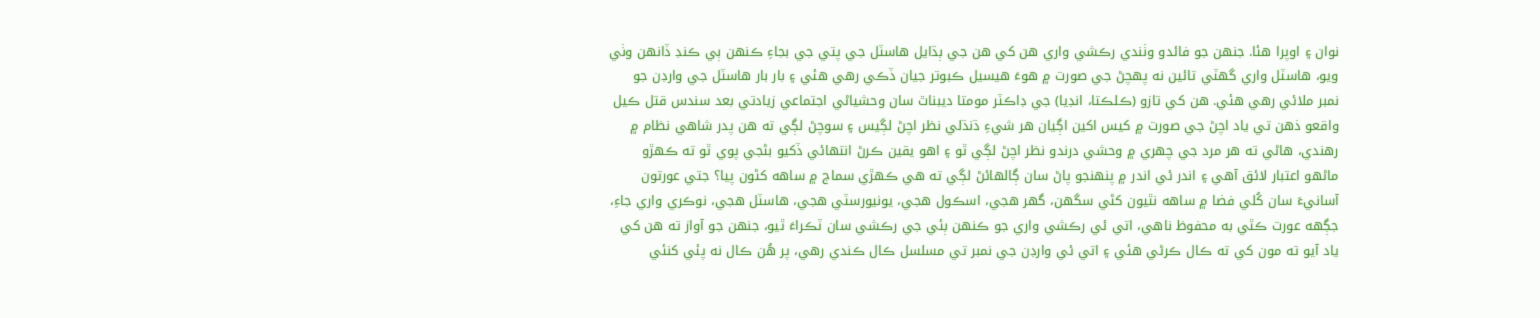نوان ۽ اوپرا هئا. جنهن جو فائدو وٺندي رڪشي واري هن کي هن جي ٻڌايل هاسٽل جي پتي جي بجاءِ ڪنهن ٻي ڪنڊ ڏانهن وٺي ويو، هاسٽل واري گهٽي تائين نه پهچڻ جي صورت ۾ هوءَ هيسيل ڪبوتر جيان ڏڪي رهي هئي ۽ بار بار هاسٽل جي وارڊن جو نمبر ملائي رهي هئي. هن کي تازو (ڪلڪتا، انڊيا) جي ڊاڪٽر مومتا ديبناٿ سان وحشياڻي اجتماعي زيادتي بعد سندس قتل ڪيل واقعو ذهن تي ياد اچڻ جي صورت ۾ کيس اکين اڳيان هر شيءِ ڌنڌلي نظر اچڻ لڳيس ۽ سوچڻ لڳي ته هن پدر شاهي نظام ۾ رهندي، هاڻي ته هر مرد جي چهري ۾ وحشي درندو نظر اچڻ لڳي ٿو ۽ اهو يقين ڪرڻ انتهائي ڏکيو بڻجي پوي ٿو ته ڪهڙو ماڻهو اعتبار لائق آهي ۽ اندر ئي اندر ۾ پنهنجو پاڻ سان ڳالهائڻ لڳي ته هي ڪهڙي سماج ۾ ساهه کڻون پيا؟ جتي عورتون آسانيءَ سان کُلي فضا ۾ ساهه نٿيون کڻي سگهن، گهر هجي، اسڪول هجي، يونيورسٽي هجي، هاسٽل هجي، نوڪري واري جاءِ، جڳهه عورت ڪٿي به محفوظ ناهي، اتي ئي رڪشي واري جو ڪنهن ٻئي جي رڪشي سان ٽڪراءَ ٿيو، جنهن جو آواز ته هن کي ياد آيو ته مون کي ته ڪال ڪرڻي هئي ۽ اتي ئي وارڊن جي نمبر تي مسلسل ڪال ڪندي رهي، پر هُن ڪال نه پئي کنئي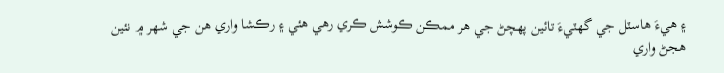۽ هيءَ هاسٽل جي گهٽيءَ تائين پهچڻ جي هر ممڪن ڪوشش ڪري رهي هئي ۽ رڪشا واري هن جي شهر ۾ نئين هجڻ واري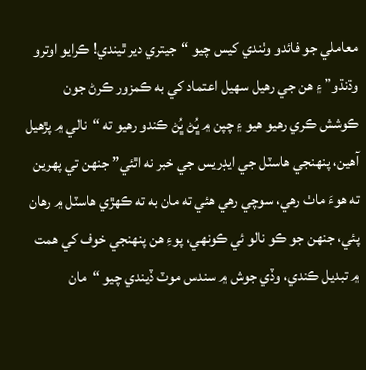معاملي جو فائدو وٺندي کيس چيو “جيتري دير ٿيندي! ڪرايو اوترو وڌنڌو” ۽ هن جي رهيل سهيل اعتماد کي به ڪمزور ڪرڻ جون ڪوشش ڪري رهيو هيو ۽ چپن ۾ ڀُڻ ڀُڻ ڪندو رهيو ته “نالي ۾ پڙهيل آهين، پنهنجي هاسٽل جي ايڊريس جي خبر نه اٿئي” جنهن تي پهرين ته هوءَ ماٺ رهي، سوچي رهي هئي ته مان به ته ڪهڙي هاسٽل ۾ رهان پئي، جنهن جو ڪو نالو ئي ڪونهي، پوءِ هن پنهنجي خوف کي همت ۾ تبديل ڪندي، وڏي جوش ۾ سندس موٽ ڏيندي چيو “مان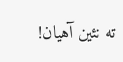ته نئين آهيان!